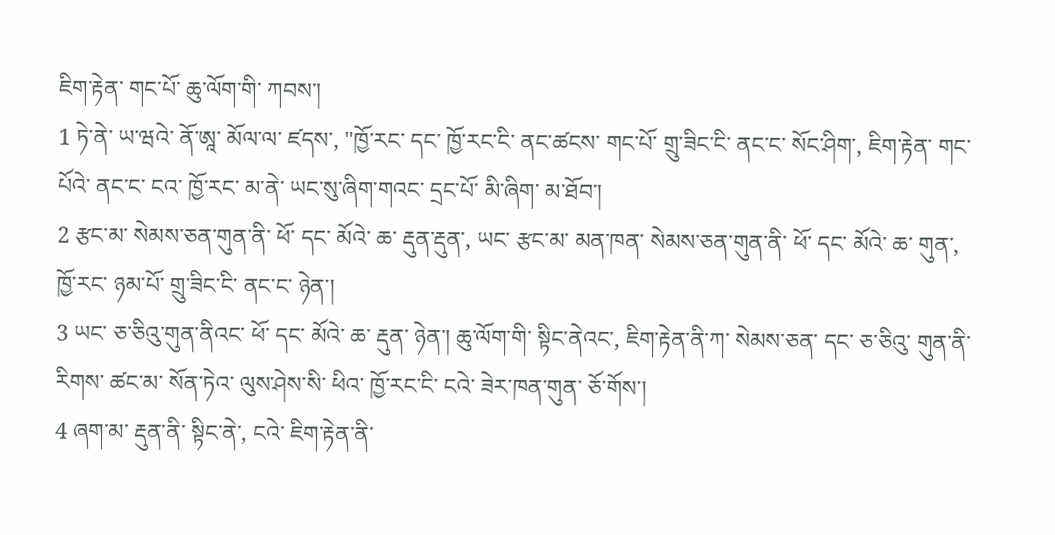ཇིག་རྟེན་ གང་པོ་ ཆུ་ལོག་གི་ ཀབས་།
1 ཏེ་ནེ་ ཡ་ཝའེ་ ནོ་ཨཱ་ མོལ་ལ་ ཛདས་, "ཁྱོ་རང་ དང་ ཁྱོ་རང་ངི་ ནང་ཚངས་ གང་པོ་ གྲུ་ཟིང་ངི་ ནང་ང་ སོང་ཤིག་, ཇིག་རྟེན་ གང་པོའེ་ ནང་ང་ ངའ་ ཁྱོ་རང་ མ་ནེ་ ཡང་སུ་ཞིག་གའང་ དྲང་པོ་ མི་ཞིག་ མ་ཐོབ་།
2 རྩང་མ་ སེམས་ཅན་གུན་ནི་ ཕོ་ དང་ མོའེ་ ཆ་ རྡུན་རྡུན་, ཡང་ རྩང་མ་ མན་ཁན་ སེམས་ཅན་གུན་ནི་ ཕོ་ དང་ མོའེ་ ཆ་ གུན་, ཁྱོ་རང་ ཉམ་པོ་ གྲུ་ཟིང་ངི་ ནང་ང་ ཉེན་།
3 ཡང་ ཅ་ཅིའུ་གུན་ནིའང་ ཕོ་ དང་ མོའེ་ ཆ་ རྡུན་ ཉེན་། ཆུ་ལོག་གི་ སྟིང་ནེའང་, ཇིག་རྟེན་ནི་ཀ་ སེམས་ཅན་ དང་ ཅ་ཅིའུ་ གུན་ནི་ རིགས་ ཚང་མ་ སོན་ཏེའ་ ལུས་ཤེས་སི་ ཕིའ་ ཁྱོ་རང་ངི་ ངའེ་ ཟེར་ཁན་གུན་ ཅོ་གོས་།
4 ཞག་མ་ རྡུན་ནི་ སྟིང་ནེ་, ངའེ་ ཇིག་རྟེན་ནི་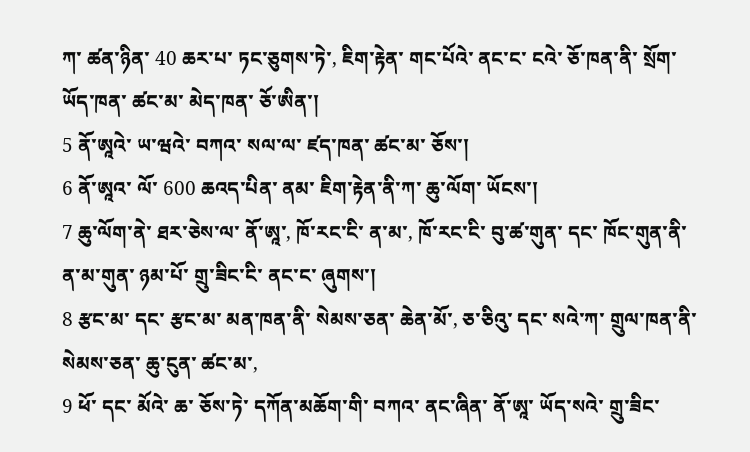ཀ་ ཚན་ཉིན་ 40 ཆར་པ་ ཏང་ཅུགས་ཏེ་, ཇིག་རྟེན་ གང་པོའེ་ ནང་ང་ ངའེ་ ཅོ་ཁན་ནི་ སྲོག་ ཡོད་ཁན་ ཚང་མ་ མེད་ཁན་ ཅོ་ཨིན་།
5 ནོ་ཨཱའེ་ ཡ་ཝའེ་ བཀའ་ སལ་ལ་ ཛད་ཁན་ ཚང་མ་ ཅོས་།
6 ནོ་ཨཱའ་ ལོ་ 600 ཆའད་པིན་ ནམ་ ཇིག་རྟེན་ནི་ཀ་ ཆུ་ལོག་ ཡོངས་།
7 ཆུ་ལོག་ནེ་ ཐར་ཅེས་ལ་ ནོ་ཨཱ་, ཁོ་རང་ངི་ ན་མ་, ཁོ་རང་ངི་ བུ་ཚ་གུན་ དང་ ཁོང་གུན་ནི་ ན་མ་གུན་ ཉམ་པོ་ གྲུ་ཟིང་ངི་ ནང་ང་ ཞུགས་།
8 རྩང་མ་ དང་ རྩང་མ་ མན་ཁན་ནི་ སེམས་ཅན་ ཆེན་མོ་, ཅ་ཅིའུ་ དང་ སའེ་ཀ་ གྲུལ་ཁན་ནི་ སེམས་ཅན་ ཆུ་ངུན་ ཚང་མ་,
9 ཕོ་ དང་ མོའེ་ ཆ་ ཅོས་ཏེ་ དཀོན་མཆོག་གི་ བཀའ་ ནང་ཞིན་ ནོ་ཨཱ་ ཡོད་སའེ་ གྲུ་ཟིང་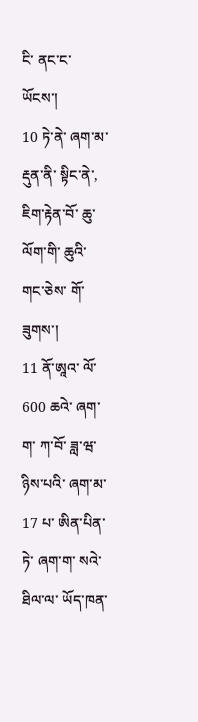ངི་ ནང་ང་ ཡོངས་།
10 ཏེ་ནེ་ ཞག་མ་ རྡུན་ནི་ སྟིང་ནེ་, ཇིག་རྟེན་བོ་ ཆུ་ལོག་གི་ ཆུའི་ གང་ཅེས་ གོ་ཟུགས་།
11 ནོ་ཨཱའ་ ལོ་ 600 ཆའེ་ ཞག་ག་ ཀ་བོ་ ཟླ་ཝ་ ཉིས་པའི་ ཞག་མ་ 17 པ་ ཨིན་པིན་ ཏེ་ ཞག་ག་ སའེ་ ཐིལ་ལ་ ཡོད་ཁན་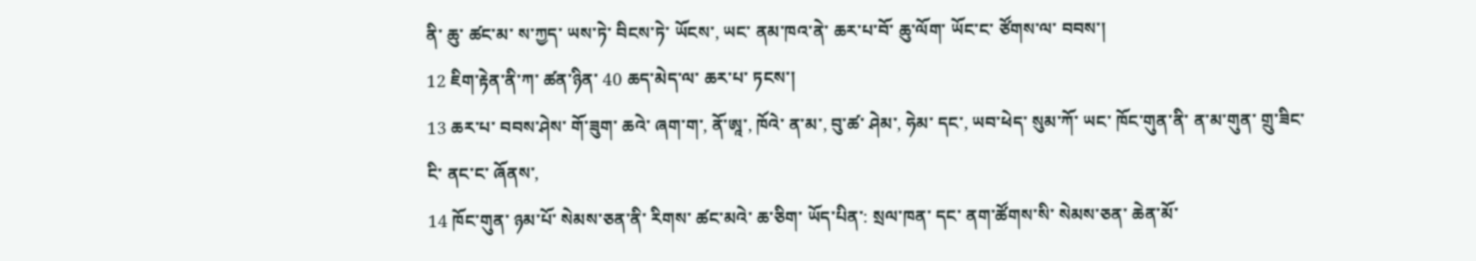ནི་ ཆུ་ ཚང་མ་ ས་ཀྱད་ ཡས་ཏེ་ བིངས་ཏེ་ ཡོངས་, ཡང་ ནམ་ཁའ་ནེ་ ཆར་པ་བོ་ ཆུ་ལོག་ ཡོང་ང་ ཙོགས་ལ་ བབས་།
12 ཇིག་རྟེན་ནི་ཀ་ ཚན་ཉིན་ 40 ཆད་མེད་ལ་ ཆར་པ་ ཏངས་།
13 ཆར་པ་ བབས་ཤེས་ གོ་ཟུག་ ཆའེ་ ཞག་ག་, ནོ་ཨཱ་, ཁོའེ་ ན་མ་, བུ་ཚ་ ཤེམ་, ཧེམ་ དང་, ཡབ་ཕེད་ སུམ་ཀོ་ ཡང་ ཁོང་གུན་ནི་ ན་མ་གུན་ གྲུ་ཟིང་ངི་ ནང་ང་ ཞོནས་,
14 ཁོང་གུན་ ཉམ་པོ་ སེམས་ཅན་ནི་ རིགས་ ཚང་མའེ་ ཆ་ཅིག་ ཡོད་པིན་: སྲལ་ཁན་ དང་ ནག་ཚོགས་སི་ སེམས་ཅན་ ཆེན་མོ་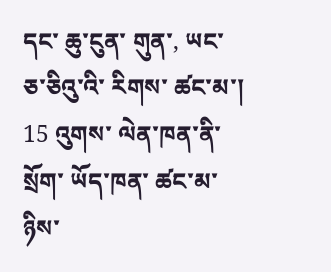དང་ ཆུ་ངུན་ གུན་, ཡང་ ཅ་ཅིའུ་འི་ རིགས་ ཚང་མ་།
15 འུགས་ ལེན་ཁན་ནི་ སྲོག་ ཡོད་ཁན་ ཚང་མ་ ཉིས་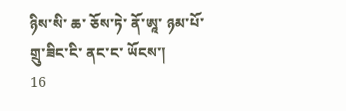ཉིས་སི་ ཆ་ ཅོས་ཏེ་ ནོ་ཨཱ་ ཉམ་པོ་ གྲུ་ཟིང་ངི་ ནང་ང་ ཡོངས་།
16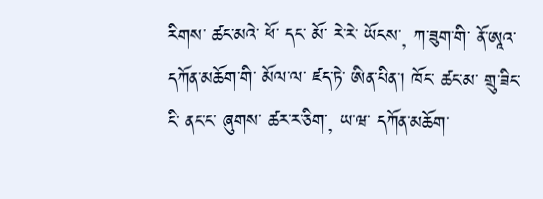རིགས་ ཚང་མའེ་ ཕོ་ དང་ མོ་ རེ་རེ་ ཡོངས་, ཀ་ཟུག་གི་ ནོ་ཨཱའ་ དཀོན་མཆོག་གི་ མོལ་ལ་ ཛད་ཏེ་ ཨིན་པིན་། ཁོང་ ཚང་མ་ གྲུ་ཟིང་ངི་ ནང་ང་ ཞུགས་ ཚར་ར་ཅིག་, ཡ་ཝ་ དཀོན་མཆོག་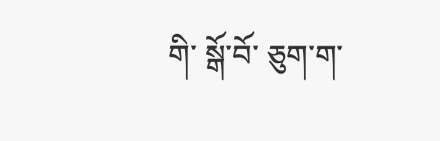གི་ སྒོ་བོ་ ཅུག་ག་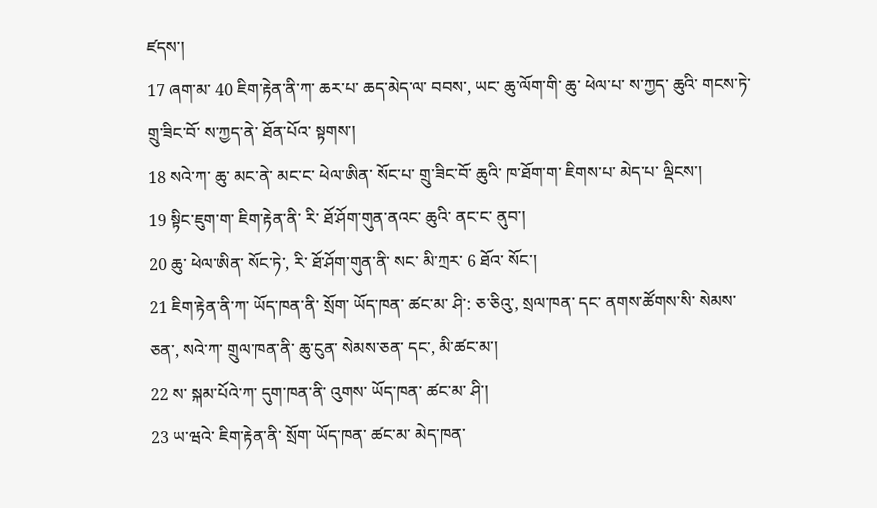ཛདས་།
17 ཞག་མ་ 40 ཇིག་རྟེན་ནི་ཀ་ ཆར་པ་ ཆད་མེད་ལ་ བབས་, ཡང་ ཆུ་ལོག་གི་ ཆུ་ ཕེལ་པ་ ས་ཀྱད་ ཆུའི་ གངས་ཏེ་ གྲུ་ཟིང་བོ་ ས་ཀྱད་ནེ་ ཐོན་པོའ་ སྟགས་།
18 སའེ་ཀ་ ཆུ་ མང་ནེ་ མང་ང་ ཕེལ་ཨིན་ སོང་པ་ གྲུ་ཟིང་བོ་ ཆུའི་ ཁ་ཐོག་ག་ ཇིགས་པ་ མེད་པ་ ལྡིངས་།
19 སྟིང་ཇུག་ག་ ཇིག་རྟེན་ནི་ རི་ ཐོ་ཤོག་གུན་ནའང་ ཆུའི་ ནང་ང་ ནུབ་།
20 ཆུ་ ཕེལ་ཨིན་ སོང་ཏེ་, རི་ ཐོ་ཤོག་གུན་ནི་ སང་ མི་ཀྲར་ 6 ཐོའ་ སོང་།
21 ཇིག་རྟེན་ནི་ཀ་ ཡོད་ཁན་ནི་ སྲོག་ ཡོད་ཁན་ ཚང་མ་ ཤི་: ཅ་ཅིའུ་, སྲལ་ཁན་ དང་ ནགས་ཚོགས་སི་ སེམས་ཅན་, སའེ་ཀ་ གྲུལ་ཁན་ནི་ ཆུ་ངུན་ སེམས་ཅན་ དང་, མི་ཚང་མ་།
22 ས་ སྐམ་པོའེ་ཀ་ དུག་ཁན་ནི་ འུགས་ ཡོད་ཁན་ ཚང་མ་ ཤི་།
23 ཡ་ཝའེ་ ཇིག་རྟེན་ནི་ སྲོག་ ཡོད་ཁན་ ཚང་མ་ མེད་ཁན་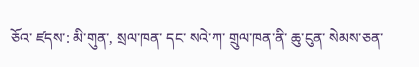ཅོའ་ ཛདས་: མི་གུན་, སྲལ་ཁན་ དང་ སའེ་ཀ་ གྲུལ་ཁན་ནི་ ཆུ་ངུན་ སེམས་ཅན་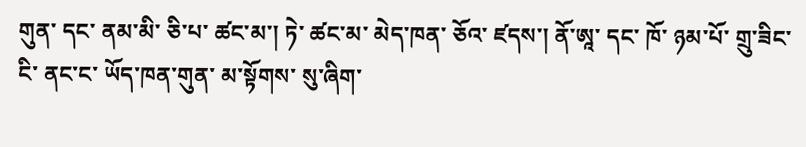གུན་ དང་ ནམ་མི་ ཅི་པ་ ཚང་མ་། ཏེ་ ཚང་མ་ མེད་ཁན་ ཅོའ་ ཛདས་། ནོ་ཨཱ་ དང་ ཁོ་ ཉམ་པོ་ གྲུ་ཟིང་ངི་ ནང་ང་ ཡོད་ཁན་གུན་ མ་སྟོགས་ སུ་ཞིག་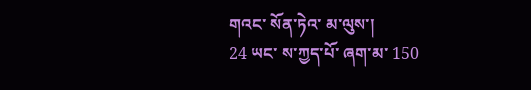གའང་ སོན་ཏེའ་ མ་ལུས་།
24 ཡང་ ས་ཀྱད་པོ་ ཞག་མ་ 150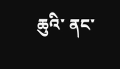ཆུའི་ ནང་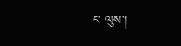ང་ ལུས་།